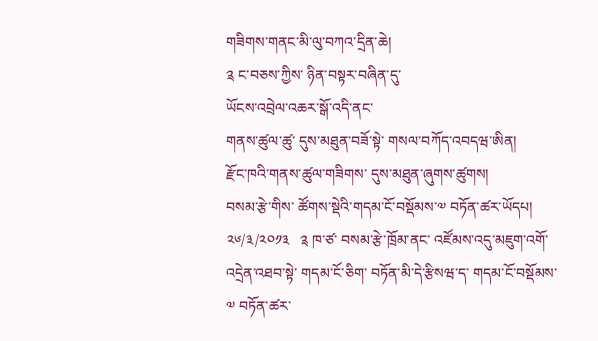གཟིགས་གནང་མི་ལུ་བཀའ་དྲིན་ཆེ།
༉ ང་བཅས་ཀྱིས་ ཉིན་བསྟར་བཞིན་དུ་
ཡོངས་འབྲེལ་འཆར་སྒོ་འདི་ནང་
གནས་ཚུལ་ཚུ་ དུས་མཐུན་བཟོ་སྟེ་ གསལ་བཀོད་འབདཝ་ཨིན།
རྫོང་ཁའི་གནས་ཚུལ་གཟིགས་ དུས་མཐུན་ཞུགས་ཚུགས།
བསམ་རྩེ་གིས་ ཚོགས་སྡེའི་གདམ་ངོ་བསྡོམས་༧ བཏོན་ཚར་ཡོདཔ།
༢༦/༣/༢༠༡༣   ༉ ཁ་ཙ་ བསམ་རྩེ་ཁྲོམ་ནང་ འཛོམས་འདུ་མཇུག་འགོ་འདྲེན་འཐབ་སྟེ་ གདམ་ངོ་ཅིག་ བཏོན་མི་དེ་རྩིསཝ་ད་ གདམ་ངོ་བསྡོམས་༧ བཏོན་ཚར་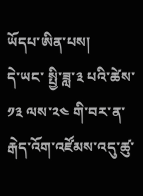ཡོདཔ་ཨིན་པས།
དེ་ཡང་ སྤྱི་ཟླ་༣ པའི་ཚེས་༡༣ ལས་༢༤ གི་བར་ན་ རྒེད་འོག་འཛོམས་འདུ་ཚུ་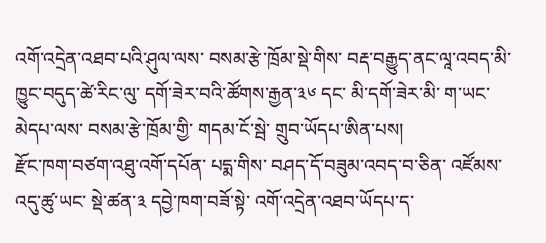འགོ་འདྲེན་འཐབ་པའི་ཤུལ་ལས་ བསམ་རྩེ་ཁྲོམ་སྡེ་གིས་ བརྡ་བརྒྱུད་ནང་ལཱ་འབད་མི་ ཁྱུང་བདུད་ཚེ་རིང་ལུ་ དགོ་ཟེར་བའི་ཚོགས་རྒྱན་༣༦ དང་ མི་དགོ་ཟེར་མི་ ག་ཡང་མེདཔ་ལས་ བསམ་རྩེ་ཁྲོམ་གྱི་ གདམ་ངོ་སྦེ་ གྲུབ་ཡོདཔ་ཨིན་པས།
རྫོང་ཁག་བཙག་འཐུ་འགོ་དཔོན་ པདྨ་གིས་ བཤད་དོ་བཟུམ་འབད་བ་ཅིན་ འཛོམས་འདུ་ཚུ་ཡང་ སྡེ་ཚན་༣ དབྱེ་ཁག་བཟོ་སྟེ་ འགོ་འདྲེན་འཐབ་ཡོདཔ་ད་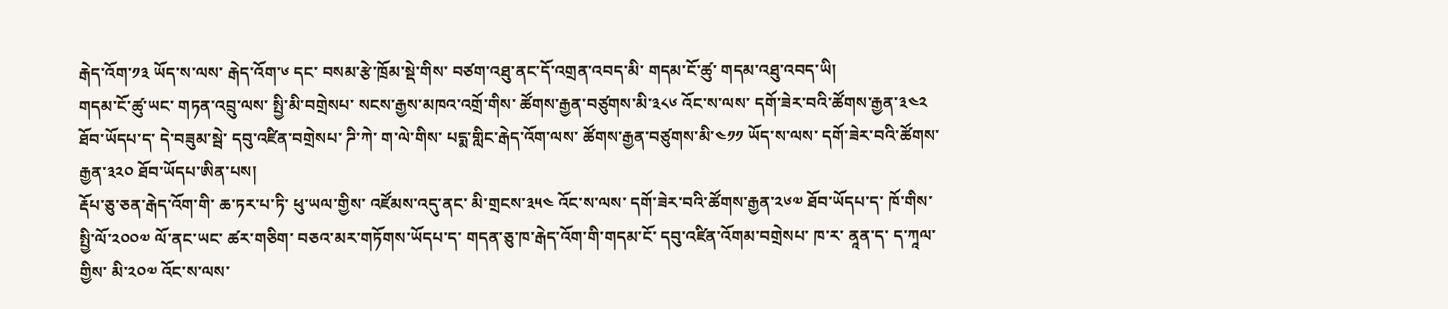རྒེད་འོག་༡༣ ཡོད་ས་ལས་ རྒེད་འོག་༦ དང་ བསམ་རྩེ་ཁྲོམ་སྡེ་གིས་ བཙག་འཐུ་ནང་དོ་འགྲན་འབད་མི་ གདམ་ངོ་ཚུ་ གདམ་འཐུ་འབད་ཡི།
གདམ་ངོ་ཚུ་ཡང་ གཏན་འབྲུ་ལས་ སྤྱི་མི་བགྲེསཔ་ སངས་རྒྱས་མཁའ་འགྲོ་གིས་ ཚོགས་རྒྱན་བཙུགས་མི་༣༨༦ འོང་ས་ལས་ དགོ་ཟེར་བའི་ཚོགས་རྒྱན་༣༤༢ ཐོབ་ཡོདཔ་ད་ དེ་བཟུམ་སྦེ་ དབུ་འཛིན་བགྲེསཔ་ ཌི་ཀེ་ ག་ལེ་གིས་ པདྨ་གླིང་རྒེད་འོག་ལས་ ཚོགས་རྒྱན་བཙུགས་མི་༤༡༡ ཡོད་ས་ལས་ དགོ་ཟེར་བའི་ཚོགས་རྒྱན་༣༢༠ ཐོབ་ཡོདཔ་ཨིན་པས།
རྡོཔ་ཅུ་ཅན་རྒེད་འོག་གི་ ཆ་ཏར་པ་ཏི་ ཕུ་ཡལ་གྱིས་ འཛོམས་འདུ་ནང་ མི་གྲངས་༣༥༤ འོང་ས་ལས་ དགོ་ཟེར་བའི་ཚོགས་རྒྱན་༢༦༧ ཐོབ་ཡོདཔ་ད་ ཁོ་གིས་ སྤྱི་ལོ་༢༠༠༧ ལོ་ནང་ཡང་ ཚར་གཅིག་ བཅའ་མར་གཏོགས་ཡོདཔ་ད་ གདན་ཅུ་ཁ་རྒེད་འོག་གི་གདམ་ངོ་ དབུ་འཛིན་འོགམ་བགྲེསཔ་ ཁ་ར་ ནཱན་ད་ ད་ཀཱལ་གྱིས་ མི་༢༠༧ འོང་ས་ལས་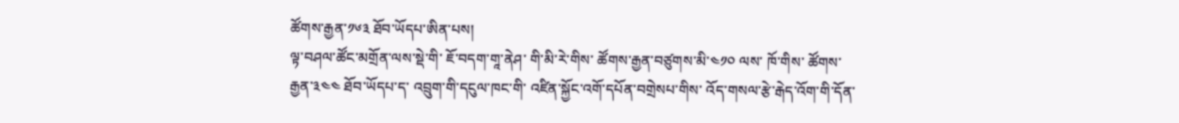ཚོགས་རྒྱན་༡༦༣ ཐོབ་ཡོདཔ་ཨིན་པས།
ལྟ་བཤལ་ཚོང་མགྲོན་ལས་སྡེ་གི་ ཇོ་བདག་གཱ་ནེཤ་ གི་མི་རེ་གིས་ ཚོགས་རྒྱན་བཙུགས་མི་༤༡༠ ལས་ ཁོ་གིས་ ཚོགས་རྒྱན་༣༤༤ ཐོབ་ཡོདཔ་ད་ འབྲུག་གི་དངུལ་ཁང་གི་ འཛིན་སྐྱོང་འགོ་དཔོན་བགྲེསཔ་གིས་ འོད་གསལ་རྩེ་རྒེད་འོག་གི་དོན་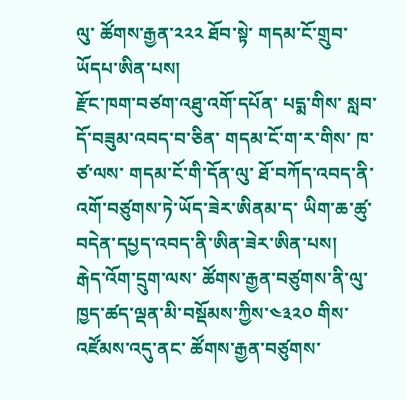ལུ་ ཚོགས་རྒྱན་༢༢༢ ཐོབ་སྟེ་ གདམ་ངོ་གྲུབ་ཡོདཔ་ཨིན་པས།
རྫོང་ཁག་བཙག་འཐུ་འགོ་དཔོན་ པདྨ་གིས་ སླབ་དོ་བཟུམ་འབད་བ་ཅིན་ གདམ་ངོ་ག་ར་གིས་ ཁ་ཙ་ལས་ གདམ་ངོ་གི་དོན་ལུ་ ཐོ་བཀོད་འབད་ནི་ འགོ་བཙུགས་ཏེ་ཡོད་ཟེར་ཨིནམ་ད་ ཡིག་ཆ་ཚུ་ བདེན་དཔྱད་འབད་ནི་ཨིན་ཟེར་ཨིན་པས།
རྒེད་འོག་དྲུག་ལས་ ཚོགས་རྒྱན་བཙུགས་ནི་ལུ་ ཁྱད་ཚད་ལྡན་མི་བསྡོམས་ཀྱིས་༤༣༢༠ གིས་ འཛོམས་འདུ་ནང་ ཚོགས་རྒྱན་བཙུགས་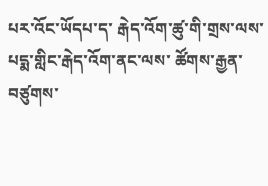པར་འོང་ཡོདཔ་ད་ རྒེད་འོག་ཚུ་གི་གྲས་ལས་ པདྨ་གླིང་རྒེད་འོག་ནང་ལས་ ཚོགས་རྒྱན་བཙུགས་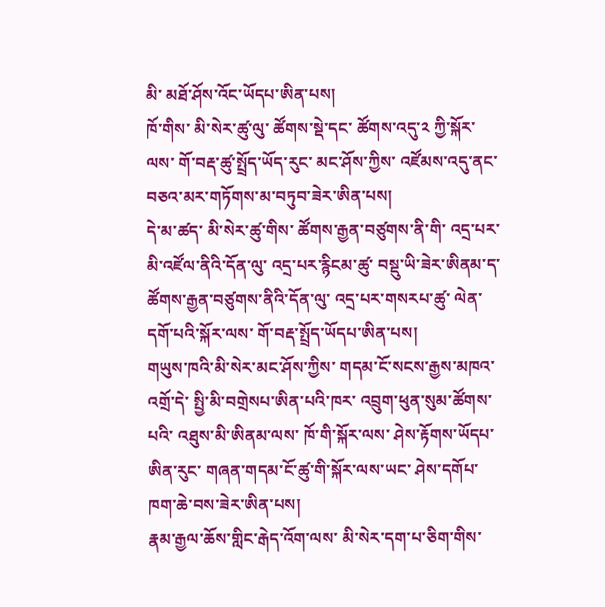མི་ མཐོ་ཤོས་འོང་ཡོདཔ་ཨིན་པས།
ཁོ་གིས་ མི་སེར་ཚུ་ལུ་ ཚོགས་སྡེ་དང་ ཚོགས་འདུ་༢ ཀྱི་སྐོར་ལས་ གོ་བརྡ་ཚུ་སྤྲོད་ཡོད་རུང་ མང་ཤོས་ཀྱིས་ འཛོམས་འདུ་ནང་ བཅའ་མར་གཏོགས་མ་བཏུབ་ཟེར་ཨིན་པས།
དེ་མ་ཚད་ མི་སེར་ཚུ་གིས་ ཚོགས་རྒྱན་བཙུགས་ནི་གི་ འདྲ་པར་མི་འཛོལ་ནིའི་དོན་ལུ་ འདྲ་པར་རྙིངམ་ཚུ་ བསྡུ་ཡི་ཟེར་ཨིནམ་ད་ ཚོགས་རྒྱན་བཙུགས་ནིའི་དོན་ལུ་ འདྲ་པར་གསརཔ་ཚུ་ ལེན་དགོ་པའི་སྐོར་ལས་ གོ་བརྡ་སྤྲོད་ཡོདཔ་ཨིན་པས།
གཡུས་ཁའི་མི་སེར་མང་ཤོས་ཀྱིས་ གདམ་ངོ་སངས་རྒྱས་མཁའ་འགྲོ་དེ་ སྤྱི་མི་བགྲེསཔ་ཨིན་པའི་ཁར་ འབྲུག་ཕུན་སུམ་ཚོགས་པའི་ འཐུས་མི་ཨིནམ་ལས་ ཁོ་གི་སྐོར་ལས་ ཤེས་རྟོགས་ཡོདཔ་ཨིན་རུང་ གཞན་གདམ་ངོ་ཚུ་གི་སྐོར་ལས་ཡང་ ཤེས་དགོཔ་ཁག་ཆེ་བས་ཟེར་ཨིན་པས།
རྣམ་རྒྱལ་ཆོས་གླིང་རྒེད་འོག་ལས་ མི་སེར་དག་པ་ཅིག་གིས་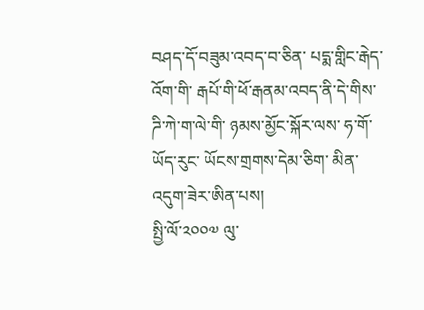བཤད་དོ་བཟུམ་འབད་བ་ཅིན་ པདྨ་གླིང་རྒེད་འོག་གི་ རྒཔོ་གི་ཕོ་རྒནམ་འབད་ནི་དེ་གིས་ ཌི་ཀེ་ག་ལེ་གི་ ཉམས་མྱོང་སྐོར་ལས་ ཧ་གོ་ཡོད་རུང་ ཡོངས་གྲགས་དེམ་ཅིག་ མིན་འདུག་ཟེར་ཨིན་པས།
སྤྱི་ལོ་༢༠༠༧ ལུ་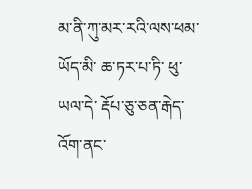མ་ནི་ཀུ་མར་རའི་ལས་ཕམ་ཡོད་མི་ ཆ་ཏར་པ་ཏི་ ཕུ་ཡལ་དེ་ རྡོཔ་ཅུ་ཅན་རྒེད་འོག་ནང་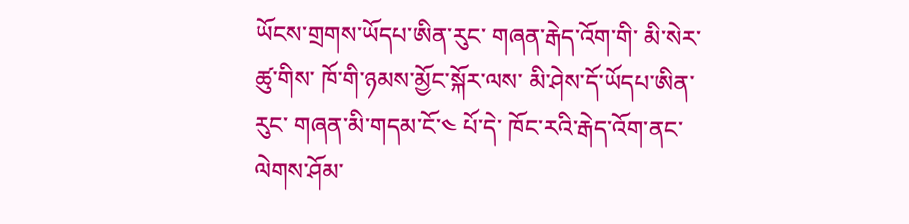ཡོངས་གྲགས་ཡོདཔ་ཨིན་རུང་ གཞན་རྒེད་འོག་གི་ མི་སེར་ཚུ་གིས་ ཁོ་གི་ཉམས་མྱོང་སྐོར་ལས་ མི་ཤེས་དོ་ཡོདཔ་ཨིན་རུང་ གཞན་མི་གདམ་ངོ་༤ པོ་དེ་ ཁོང་རའི་རྒེད་འོག་ནང་ ལེགས་ཤོམ་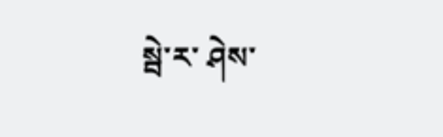སྦེ་ར་ ཤེས་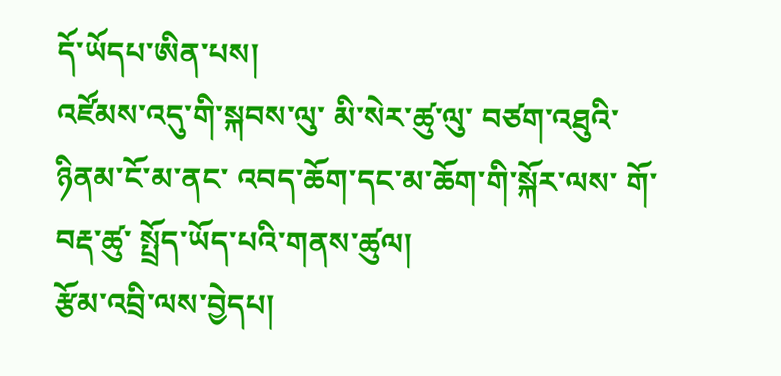དོ་ཡོདཔ་ཨིན་པས།
འཛོམས་འདུ་གི་སྐབས་ལུ་ མི་སེར་ཚུ་ལུ་ བཙག་འཐུའི་ཉིནམ་ངོ་མ་ནང་ འབད་ཆོག་དང་མ་ཆོག་གི་སྐོར་ལས་ གོ་བརྡ་ཚུ་ སྤྲོད་ཡོད་པའི་གནས་ཚུལ།
རྩོམ་འབྲི་ལས་བྱེདཔ།